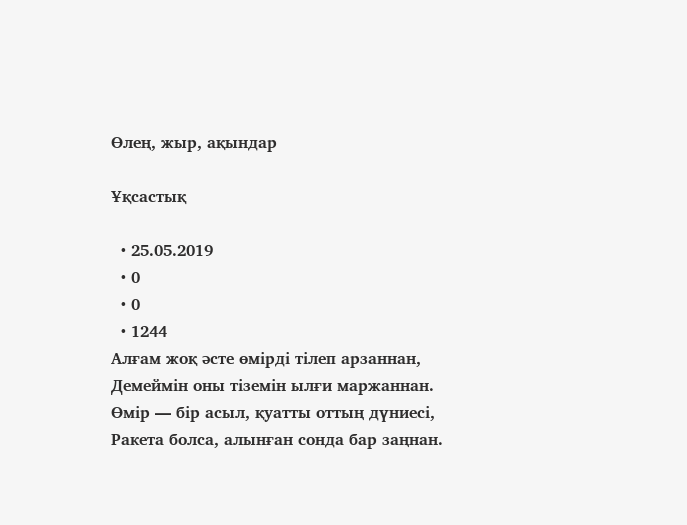Өлең, жыр, ақындар

Ұқсастық

  • 25.05.2019
  • 0
  • 0
  • 1244
Алғам жоқ әсте өмірді тілеп арзаннан,
Демеймін оны тіземін ылғи маржаннан.
Өмір — бір асыл, қуатты оттың дүниесі,
Ракета болса, алынған сонда бар заңнан.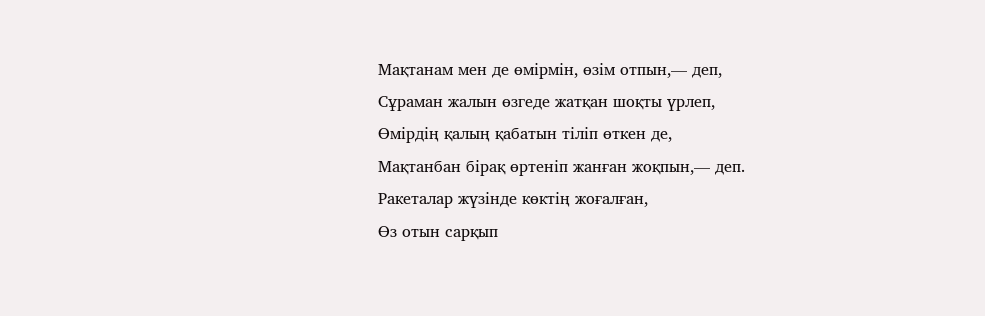Мақтанам мен де өмірмін, өзім отпын,— деп,
Сұраман жалын өзгеде жатқан шоқты үрлеп,
Өмірдің қалың қабатын тіліп өткен де,
Мақтанбан бірақ өртеніп жанған жоқпын,— деп.
Ракеталар жүзінде көктің жоғалған,
Өз отын сарқып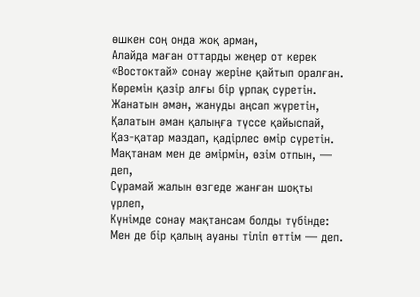өшкен соң онда жоқ арман,
Алайда маған оттарды жеңер от керек
«Востоктай» сонау жеріне қайтып оралған.
Көремін қазір алғы бір ұрпақ суретін.
Жанатын әмән, жануды аңсап жүретін,
Қалатын әман қалыңға түссе қайыспай,
Қаз-қатар маздап, қадірлес өмір сүретін.
Мақтанам мен де әмірмін, өзім отпын, — деп,
Сұрамай жалын өзгеде жанған шоқты үрлеп,
Күнімде сонау мақтансам болды түбінде:
Мен де бір қалың ауаны тіліп өттім — деп.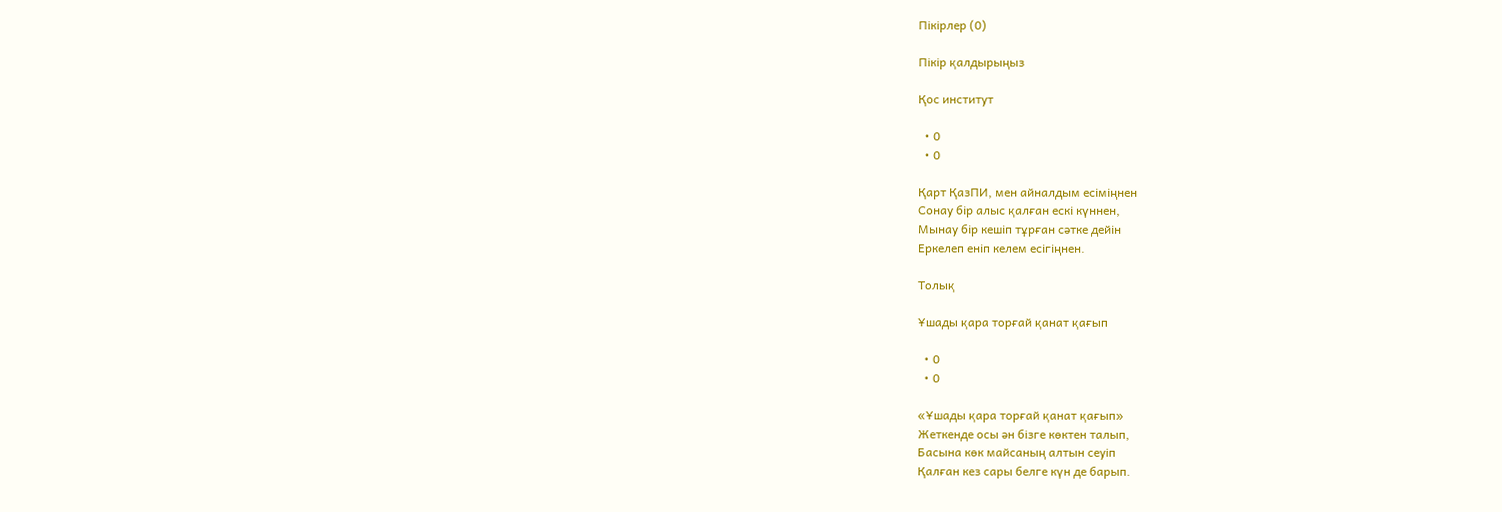Пікірлер (0)

Пікір қалдырыңыз

Қос институт

  • 0
  • 0

Қарт ҚазПИ, мен айналдым есіміңнен
Сонау бір алыс қалған ескі күннен,
Мынау бір кешіп тұрған сәтке дейін
Еркелеп еніп келем есігіңнен.

Толық

Ұшады қара торғай қанат қағып

  • 0
  • 0

«Ұшады қара торғай қанат қағып»
Жеткенде осы ән бізге көктен талып,
Басына көк майсаның алтын сеуіп
Қалған кез сары белге күн де барып.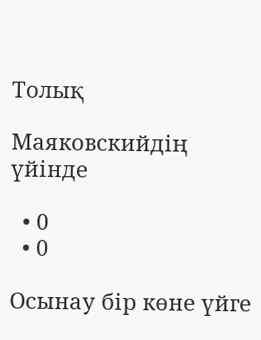Толық

Маяковскийдің үйінде

  • 0
  • 0

Осынау бір көне үйге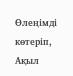Өлеңімді көтеріп,
Ақыл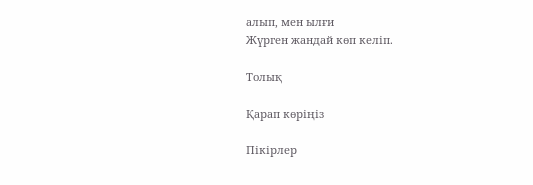алып, мен ылғи
Жүрген жандай көп келіп.

Толық

Қарап көріңіз

Пікірлер